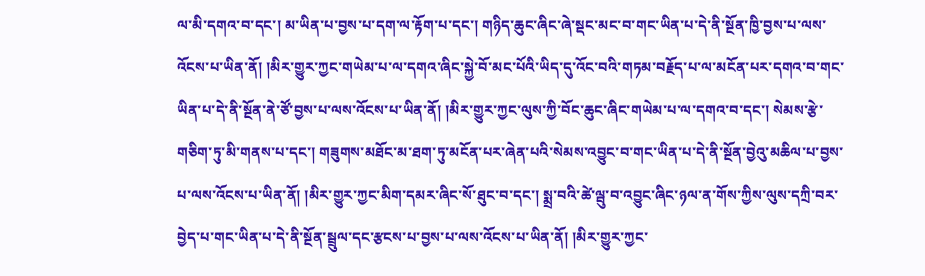ལ་མི་དགའ་བ་དང་། མ་ཡིན་པ་བྱས་པ་དག་ལ་རྟོག་པ་དང་། གཉིད་ཆུང་ཞིང་ཞེ་སྡང་མང་བ་གང་ཡིན་པ་དེ་ནི་སྔོན་ཁྱི་བྱས་པ་ལས་འོངས་པ་ཡིན་ནོ། །མིར་གྱུར་ཀྱང་གཡེམ་པ་ལ་དགའ་ཞིང་སྐྱེ་བོ་མང་པོའི་ཡིད་དུ་འོང་བའི་གཏམ་བརྗོད་པ་ལ་མངོན་པར་དགའ་བ་གང་ཡིན་པ་དེ་ནི་སྔོན་ནེ་ཙོ་བྱས་པ་ལས་འོངས་པ་ཡིན་ནོ། །མིར་གྱུར་ཀྱང་ལུས་ཀྱི་བོང་ཆུང་ཞིང་གཡེམ་པ་ལ་དགའ་བ་དང་། སེམས་རྩེ་གཅིག་ཏུ་མི་གནས་པ་དང་། གཟུགས་མཐོང་མ་ཐག་ཏུ་མངོན་པར་ཞེན་པའི་སེམས་འབྱུང་བ་གང་ཡིན་པ་དེ་ནི་སྔོན་བྱེའུ་མཆིལ་པ་བྱས་པ་ལས་འོངས་པ་ཡིན་ནོ། །མིར་གྱུར་ཀྱང་མིག་དམར་ཞིང་སོ་ཐུང་བ་དང་། སྨྲ་བའི་ཚེ་ལྦུ་བ་འབྱུང་ཞིང་ཉལ་ན་གོས་ཀྱིས་ལུས་དཀྲི་བར་བྱེད་པ་གང་ཡིན་པ་དེ་ནི་སྔོན་སྦྲུལ་དང་རྩངས་པ་བྱས་པ་ལས་འོངས་པ་ཡིན་ནོ། །མིར་གྱུར་ཀྱང་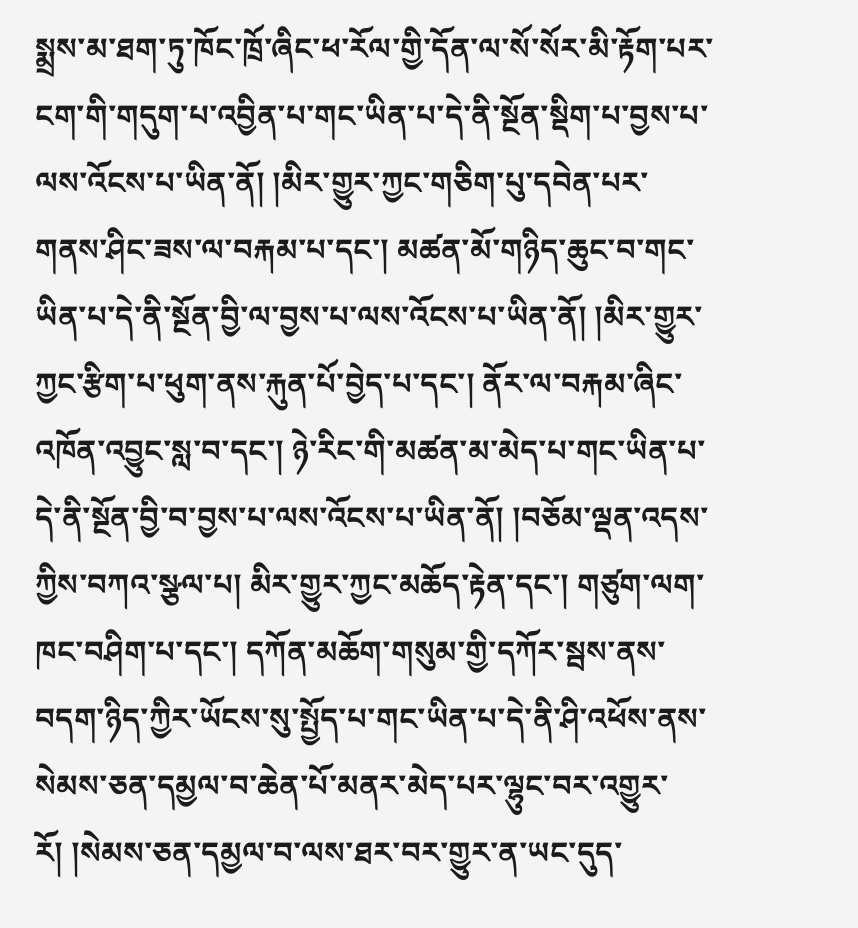སྨྲས་མ་ཐག་ཏུ་ཁོང་ཁྲོ་ཞིང་ཕ་རོལ་གྱི་དོན་ལ་སོ་སོར་མི་རྟོག་པར་ངག་གི་གདུག་པ་འབྱིན་པ་གང་ཡིན་པ་དེ་ནི་སྔོན་སྡིག་པ་བྱས་པ་ལས་འོངས་པ་ཡིན་ནོ། །མིར་གྱུར་ཀྱང་གཅིག་པུ་དབེན་པར་གནས་ཤིང་ཟས་ལ་བརྐམ་པ་དང་། མཚན་མོ་གཉིད་ཆུང་བ་གང་ཡིན་པ་དེ་ནི་སྔོན་བྱི་ལ་བྱས་པ་ལས་འོངས་པ་ཡིན་ནོ། །མིར་གྱུར་ཀྱང་རྩིག་པ་ཕུག་ནས་རྐུན་པོ་བྱེད་པ་དང་། ནོར་ལ་བརྐམ་ཞིང་འཁོན་འབྱུང་སླ་བ་དང་། ཉེ་རིང་གི་མཚན་མ་མེད་པ་གང་ཡིན་པ་དེ་ནི་སྔོན་བྱི་བ་བྱས་པ་ལས་འོངས་པ་ཡིན་ནོ། །བཅོམ་ལྡན་འདས་ཀྱིས་བཀའ་སྩལ་པ། མིར་གྱུར་ཀྱང་མཆོད་རྟེན་དང་། གཙུག་ལག་ཁང་བཤིག་པ་དང་། དཀོན་མཆོག་གསུམ་གྱི་དཀོར་སྦས་ནས་བདག་ཉིད་ཀྱིར་ཡོངས་སུ་སྤྱོད་པ་གང་ཡིན་པ་དེ་ནི་ཤི་འཕོས་ནས་སེམས་ཅན་དམྱལ་བ་ཆེན་པོ་མནར་མེད་པར་ལྷུང་བར་འགྱུར་རོ། །སེམས་ཅན་དམྱལ་བ་ལས་ཐར་བར་གྱུར་ན་ཡང་དུད་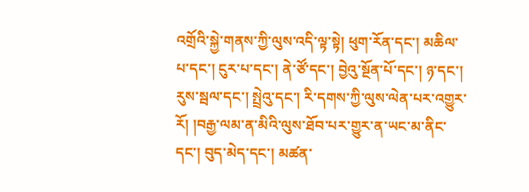འགྲོའི་སྐྱེ་གནས་ཀྱི་ལུས་འདི་ལྟ་སྟེ། ཕུག་རོན་དང་། མཆིལ་པ་དང་། ངུར་པ་དང་། ནེ་ཙོ་དང་། བྱེའུ་སྔོན་པོ་དང་། ཉ་དང་། རུས་སྦལ་དང་། སྤྲེའུ་དང་། རི་དགས་ཀྱི་ལུས་ལེན་པར་འགྱུར་རོ། །བརྒྱ་ལམ་ན་མིའི་ལུས་ཐོབ་པར་གྱུར་ན་ཡང་མ་ནིང་དང་། བུད་མེད་དང་། མཚན་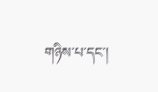གཉིས་པ་དང་།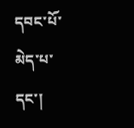དབང་པོ་མེད་པ་དང་།